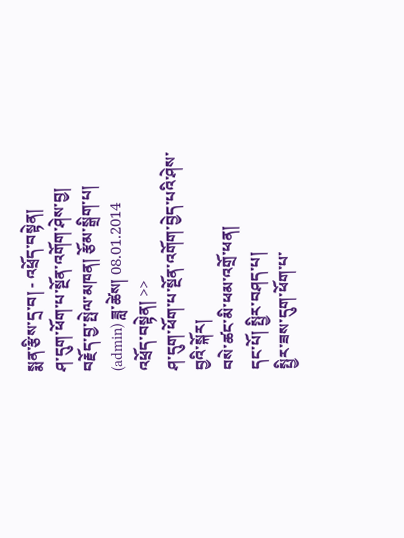སྨན་རྩིས་དྲ་བ། - འཕྲོད་བསྟེན།
ཤ་དུག་ཕོག་པ་སྔོན་འགོག་ཤེས་བྱ།
བརྗོད་བྱ་སྤེལ་མཁན། རྩོམ་སྒྲིག་པ། (admin) ཟླ་ཚེས། 08.01.2014
འཕྲོད་བསྟེན། >>
ཤ་དུག་ཕོག་པ་སྔོན་འགོག་བྱེད་པའི་ཤེས་བྱའི་སྐོར།
བསེ་ཚང་མི་ཕམ་འགྲོ་ཕན།
དང་པོ། སྤྱིར་བཤད་པ།
སྤྱིར་ཟས་དུག་ཕོག་པ་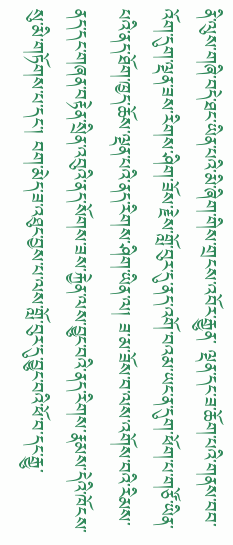ནི་ལུས་གཞི་བདེ་ཐང་ཡིན་པའི་མི་ཞིག་གིས་གྲངས་འབོར་རྒྱུན་ ལྡན་དང་ཟ་ཆོག་པའི་གནས་བབ་འོག་དུག་ལྡན་ཟས་རིགས་ཤིག་ཟོས་རྗེས་གློ་བུར་དུ་ནད་འགོ་བའམ་ཡང་ན་དུག་ཕོག་པ་གཙོ་ཡིན་པའི་ནད་ཐོག་ཁྱད་ཆོས་ལྡན་པའི་ནད་རིགས་ཤིག་ཡིན་ལ། ཟ་མ་ཟོས་བ་ལས་འགོས་བའི་རིམས་ནད་དང་གཞན་བརྟེན་སྲིན་འབུའི་ནད་སོགས་ཟས་རྐྱེན་ལས་བྱུང་བའི་ནད་རིགས་རྣམས་དེའི་ཁོངས་སུ་མི་གཏོགས་པ་དང་། བག་མེད་ཟ་འཐུང་བྱས་པ་ལས་གློ་བུར་དུ་བྱུང་བའི་ཕོ་བ་དང་རྒྱུ་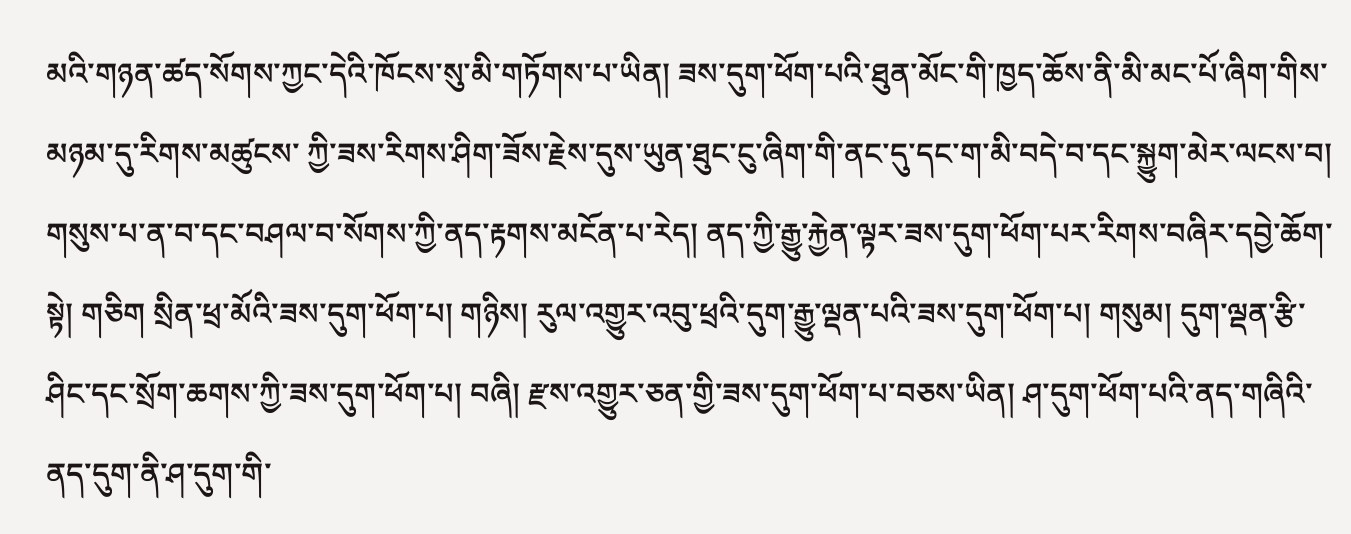མའི་གཉན་ཚད་སོགས་ཀྱང་དེའི་ཁོངས་སུ་མི་གཏོགས་པ་ཡིན། ཟས་དུག་ཕོག་པའི་ཐུན་མོང་གི་ཁྱད་ཆོས་ནི་མི་མང་པོ་ཞིག་གིས་མཉམ་དུ་རིགས་མཚུངས་ ཀྱི་ཟས་རིགས་ཤིག་ཟོས་རྗེས་དུས་ཡུན་ཐུང་ངུ་ཞིག་གི་ནང་དུ་དང་ག་མི་བདེ་བ་དང་སྐྱུག་མེར་ལངས་བ། གསུས་པ་ན་བ་དང་བཤལ་བ་སོགས་ཀྱི་ནད་རྟགས་མངོན་པ་རེད། ནད་ཀྱི་རྒྱུ་རྐྱེན་ལྟར་ཟས་དུག་ཕོག་པར་རིགས་བཞིར་དབྱེ་ཆོག་སྟེ། གཅིག སྲིན་ཕྲ་མོའི་ཟས་དུག་ཕོག་པ། གཉིས། རུལ་འགྱུར་འབུ་ཕྲའི་དུག་རྒྱུ་ལྡན་པའི་ཟས་དུག་ཕོག་པ། གསུམ། དུག་ལྡན་རྩི་ཤིང་དང་སྲོག་ཆགས་ཀྱི་ཟས་དུག་ཕོག་པ། བཞི། རྫས་འགྱུར་ཅན་གྱི་ཟས་དུག་ཕོག་པ་བཅས་ཡིན། ཤ་དུག་ཕོག་པའི་ནད་གཞིའི་ནད་དུག་ནི་ཤ་དུག་གི་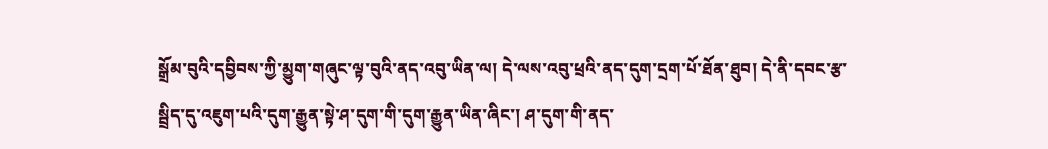སྒྲོམ་བུའི་དབྱིབས་ཀྱི་མྱུག་གཞུང་ལྟ་བུའི་ནད་འབུ་ཡིན་ལ། དེ་ལས་འབུ་ཕྲའི་ནད་དུག་དྲག་པོ་ཐོན་ཐུབ། དེ་ནི་དབང་རྩ་སྦྲིད་དུ་འཇུག་པའི་དུག་རྒྱུན་སྟེ་ཤ་དུག་གི་དུག་རྒྱུན་ཡིན་ཞིང་། ཤ་དུག་གི་ནད་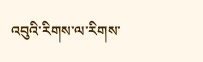འབུའི་རིགས་ལ་རིགས་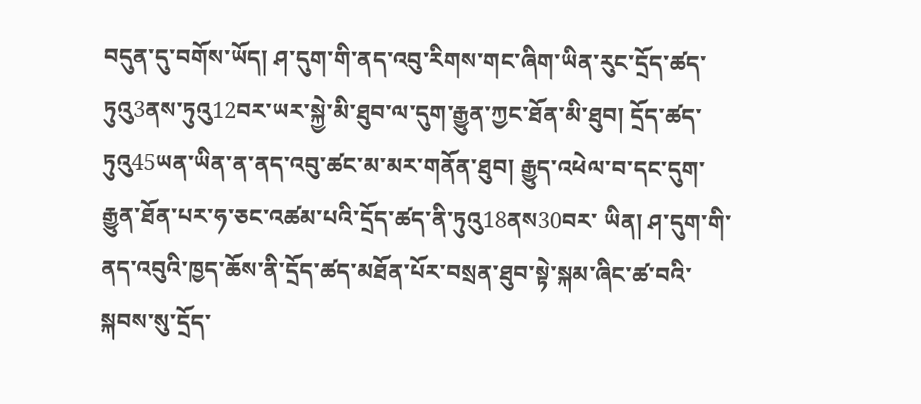བདུན་དུ་བགོས་ཡོད། ཤ་དུག་གི་ནད་འབུ་རིགས་གང་ཞིག་ཡིན་རུང་དྲོད་ཚད་ཏུའུ3ནས་ཏུའུ12བར་ཡར་སྐྱེ་མི་ཐུབ་ལ་དུག་རྒྱུན་ཀྱང་ཐོན་མི་ཐུབ། དྲོད་ཚད་ཏུའུ45ཡན་ཡིན་ན་ནད་འབུ་ཚང་མ་མར་གནོན་ཐུབ། རྒྱུད་འཕེལ་བ་དང་དུག་རྒྱུན་ཐོན་པར་ཧ་ཅང་འཚམ་པའི་དྲོད་ཚད་ནི་ཏུའུ18ནས30བར་ ཡིན། ཤ་དུག་གི་ནད་འབུའི་ཁྱད་ཆོས་ནི་དྲོད་ཚད་མཐོན་པོར་བསྲན་ཐུབ་སྟེ་སྐམ་ཞིང་ཚ་བའི་སྐབས་སུ་དྲོད་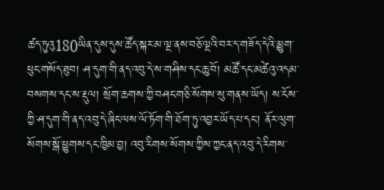ཚད་ཏུའུ180ཡིན་དུས་དུས་ཚོད་སྐར་མ་ལྔ་ནས་བཅོ་ལྔའི་བར་ད་གཟོད་དེའི་མྱུག་ཕུང་གསོད་ཐུབ། ཤ་དུག་གི་ནད་འབུ་དེ་ས་གཤིས་དང་ཆུ་བོ། མཚོ་དང་མཚེའུ་འདམ་བསགས་དང་ས་རྡུལ། སྲོག་ཆགས་ཀྱི་བཤང་གཅི་སོགས་སུ་གནས་ཡོད། ས་ངོས་ཀྱི་ཤ་དུག་གི་ནད་འབུ་དེ་ཞིང་ལས་ལོ་ཏོག་གི་ཐོག་ཏུ་འབྱར་ཡོད་པ་དང་། ནོར་ལུག་སོགས་སྒོ་ཕྱུགས་དང་ཁྱིམ་བྱ། འབུ་རིགས་སོགས་ཀྱིས་ཀྱང་ནད་འབུ་དེ་རིགས་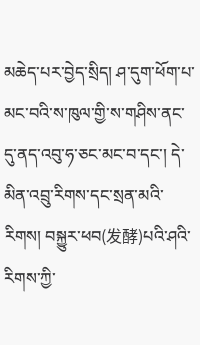མཆེད་པར་བྱེད་སྲིད། ཤ་དུག་ཕོག་པ་མང་བའི་ས་ཁུལ་གྱི་ས་གཤིས་ནང་དུ་ནད་འབུ་ཧ་ཅང་མང་བ་དང་། དེ་མིན་འབྲུ་རིགས་དང་སྲན་མའི་རིགས། བསྐྱུར་ཕབ(发酵)པའི་ཤའི་རིགས་ཀྱི་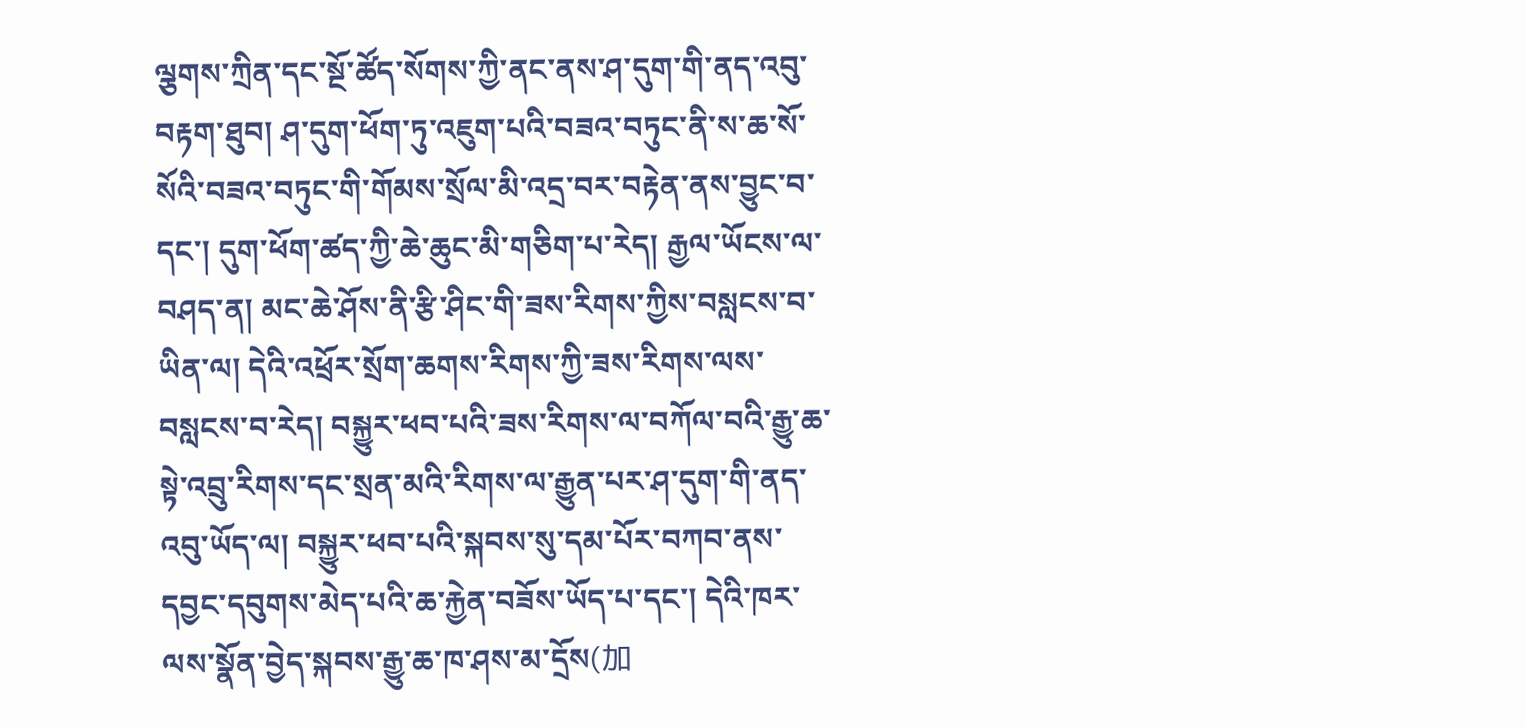ལྕགས་ཀྲིན་དང་སྔོ་ཚོད་སོགས་ཀྱི་ནང་ནས་ཤ་དུག་གི་ནད་འབུ་བརྟག་ཐུབ། ཤ་དུག་ཕོག་ཏུ་འཇུག་པའི་བཟའ་བཏུང་ནི་ས་ཆ་སོ་སོའི་བཟའ་བཏུང་གི་གོམས་སྲོལ་མི་འདྲ་བར་བརྟེན་ནས་བྱུང་བ་དང་། དུག་ཕོག་ཚད་ཀྱི་ཆེ་ཆུང་མི་གཅིག་པ་རེད། རྒྱལ་ཡོངས་ལ་བཤད་ན། མང་ཆེ་ཤོས་ནི་རྩི་ཤིང་གི་ཟས་རིགས་ཀྱིས་བསླངས་བ་ཡིན་ལ། དེའི་འཕྲོར་སྲོག་ཆགས་རིགས་ཀྱི་ཟས་རིགས་ལས་བསླངས་བ་རེད། བསྐྱུར་ཕབ་པའི་ཟས་རིགས་ལ་བཀོལ་བའི་རྒྱུ་ཆ་སྟེ་འབྲུ་རིགས་དང་སྲན་མའི་རིགས་ལ་རྒྱུན་པར་ཤ་དུག་གི་ནད་འབུ་ཡོད་ལ། བསྐྱུར་ཕབ་པའི་སྐབས་སུ་དམ་པོར་བཀབ་ནས་དབྱང་དབུགས་མེད་པའི་ཆ་རྐྱེན་བཟོས་ཡོད་པ་དང་། དེའི་ཁར་ལས་སྣོན་བྱེད་སྐབས་རྒྱུ་ཆ་ཁ་ཤས་མ་དྲོས(加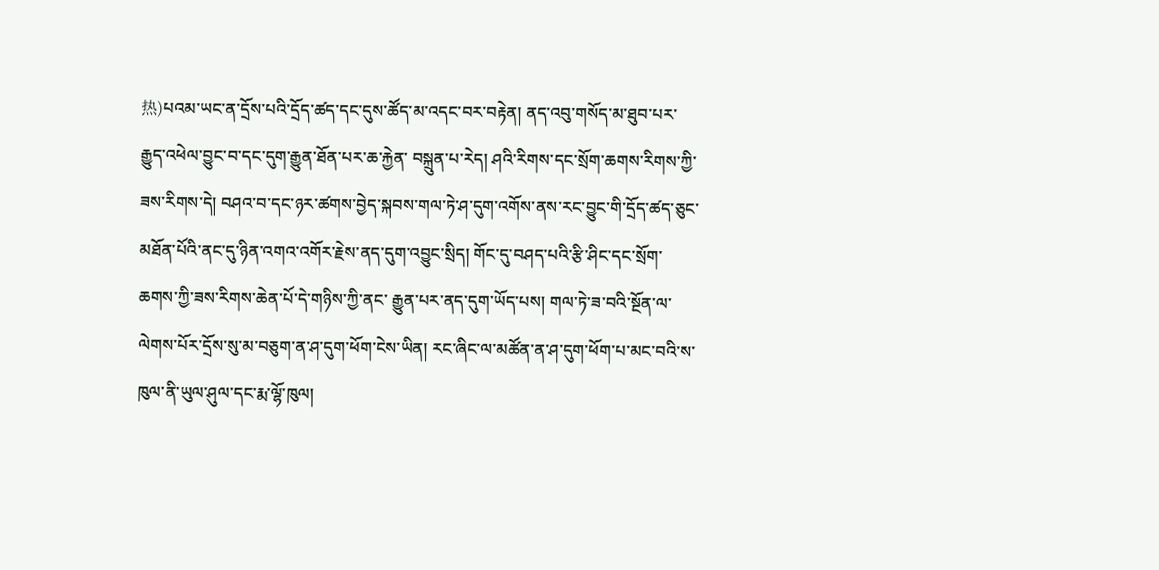热)པའམ་ཡང་ན་དྲོས་པའི་དྲོད་ཚད་དང་དུས་ཚོད་མ་འདང་བར་བརྟེན། ནད་འབུ་གསོད་མ་ཐུབ་པར་རྒྱུད་འཕེལ་བྱུང་བ་དང་དུག་རྒྱུན་ཐོན་པར་ཆ་རྐྱེན་ བསྐྲུན་པ་རེད། ཤའི་རིགས་དང་སྲོག་ཆགས་རིགས་ཀྱི་ཟས་རིགས་དེ། བཤའ་བ་དང་ཉར་ཚགས་བྱེད་སྐབས་གལ་ཏེ་ཤ་དུག་འགོས་ནས་རང་བྱུང་གི་དྲོད་ཚད་ཅུང་མཐོན་པོའི་ནང་དུ་ཉིན་འགའ་འགོར་རྗེས་ནད་དུག་འབྱུང་སྲིད། གོང་དུ་བཤད་པའི་རྩི་ཤིང་དང་སྲོག་ཆགས་ཀྱི་ཟས་རིགས་ཆེན་པོ་དེ་གཉིས་ཀྱི་ནང་ རྒྱུན་པར་ནད་དུག་ཡོད་པས། གལ་ཏེ་ཟ་བའི་སྔོན་ལ་ལེགས་པོར་དྲོས་སུ་མ་བཅུག་ན་ཤ་དུག་ཕོག་ངེས་ཡིན། རང་ཞིང་ལ་མཚོན་ན་ཤ་དུག་ཕོག་པ་མང་བའི་ས་ཁུལ་ནི་ཡུལ་ཤུལ་དང་རྨ་ལྷོ་ཁུལ།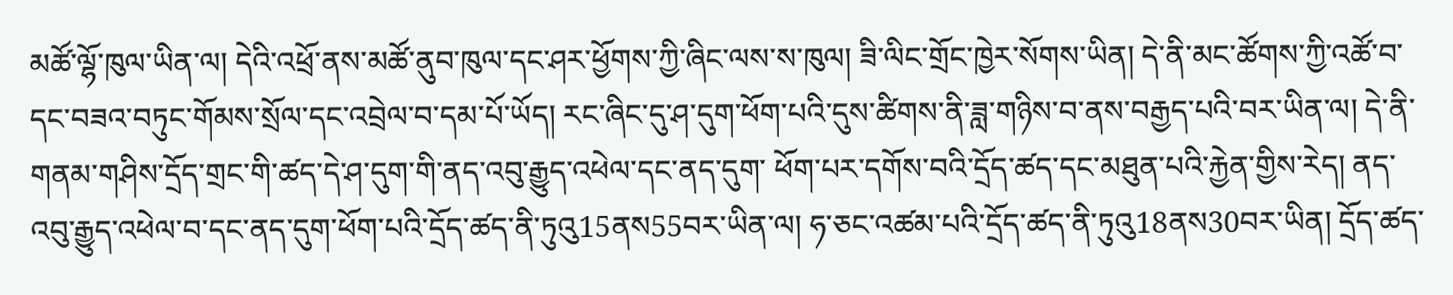མཚོ་ལྷོ་ཁུལ་ཡིན་ལ། དེའི་འཕྲོ་ནས་མཚོ་ནུབ་ཁུལ་དང་ཤར་ཕྱོགས་ཀྱི་ཞིང་ལས་ས་ཁུལ། ཟི་ལིང་གྲོང་ཁྱེར་སོགས་ཡིན། དེ་ནི་མང་ཚོགས་ཀྱི་འཚོ་བ་དང་བཟའ་བཏུང་གོམས་སྲོལ་དང་འབྲེལ་བ་དམ་པོ་ཡོད། རང་ཞིང་དུ་ཤ་དུག་ཕོག་པའི་དུས་ཚིགས་ནི་ཟླ་གཉིས་བ་ནས་བརྒྱད་པའི་བར་ཡིན་ལ། དེ་ནི་གནམ་གཤིས་དྲོད་གྲང་གི་ཚད་དེ་ཤ་དུག་གི་ནད་འབུ་རྒྱུད་འཕེལ་དང་ནད་དུག་ ཕོག་པར་དགོས་བའི་དྲོད་ཚད་དང་མཐུན་པའི་རྐྱེན་གྱིས་རེད། ནད་འབུ་རྒྱུད་འཕེལ་བ་དང་ནད་དུག་ཕོག་པའི་དྲོད་ཚད་ནི་ཏུའུ15ནས55བར་ཡིན་ལ། ཧ་ཅང་འཚམ་པའི་དྲོད་ཚད་ནི་ཏུའུ18ནས30བར་ཡིན། དྲོད་ཚད་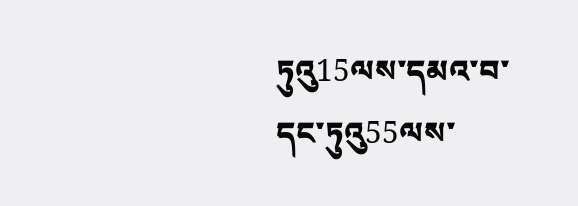ཏུའུ15ལས་དམའ་བ་དང་ཏུའུ55ལས་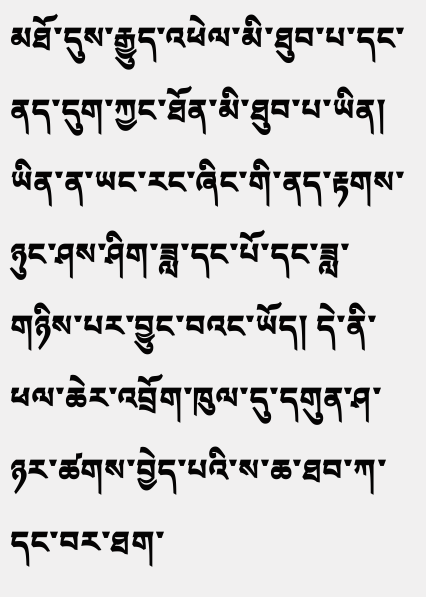མཐོ་དུས་རྒྱུད་འཕེལ་མི་ཐུབ་པ་དང་ནད་དུག་ཀྱང་ཐོན་མི་ཐུབ་པ་ཡིན། ཡིན་ན་ཡང་རང་ཞིང་གི་ནད་རྟགས་ཉུང་ཤས་ཤིག་ཟླ་དང་པོ་དང་ཟླ་གཉིས་པར་བྱུང་བའང་ཡོད། དེ་ནི་ཕལ་ཆེར་འབྲོག་ཁུལ་དུ་དགུན་ཤ་ཉར་ཚགས་བྱེད་པའི་ས་ཆ་ཐབ་ཀ་དང་བར་ཐག་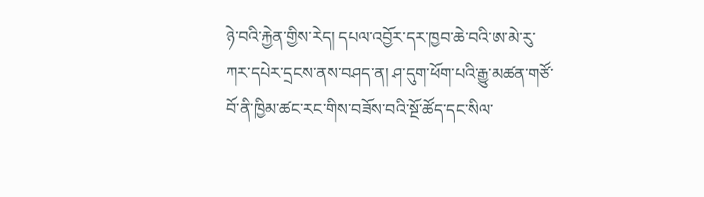ཉེ་བའི་རྐྱེན་གྱིས་རེད། དཔལ་འབྱོར་དར་ཁྱབ་ཆེ་བའི་ཨ་མེ་རུ་ཀར་དཔེར་དྲངས་ནས་བཤད་ན། ཤ་དུག་ཕོག་པའི་རྒྱུ་མཚན་གཙོ་བོ་ནི་ཁྱིམ་ཚང་རང་གིས་བཟོས་བའི་སྔོ་ཚོད་དང་སིལ་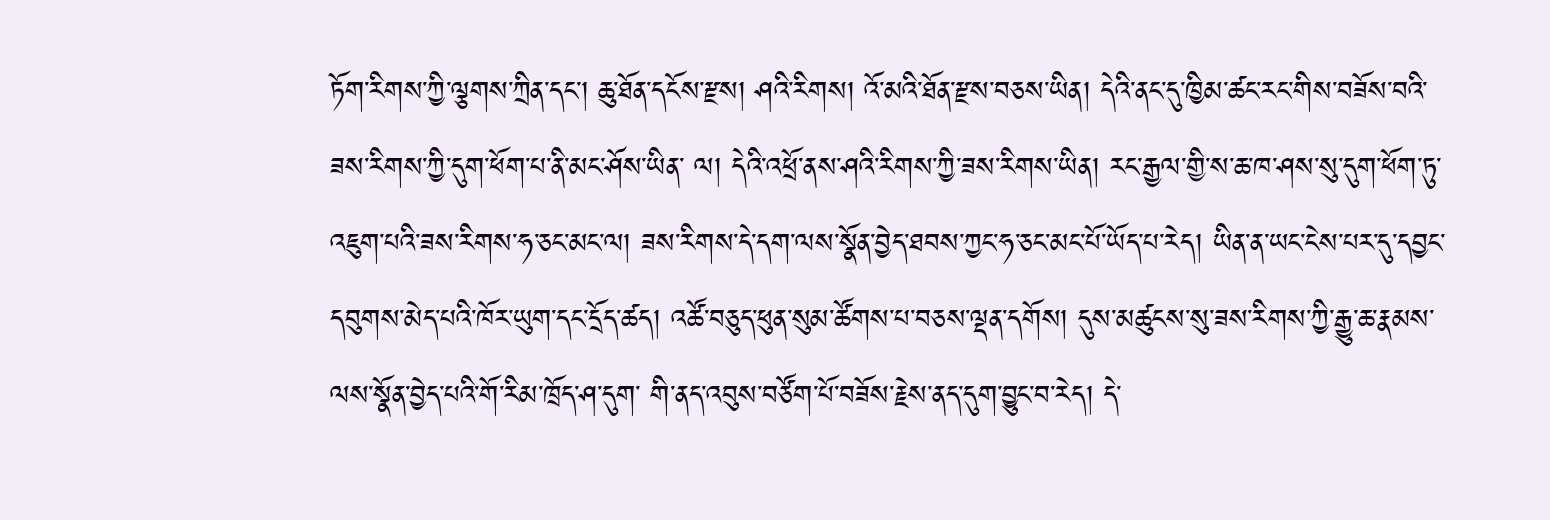ཏོག་རིགས་ཀྱི་ལྕགས་ཀྲིན་དང་། ཆུ་ཐོན་དངོས་རྫས། ཤའི་རིགས། འོ་མའི་ཐོན་རྫས་བཅས་ཡིན། དེའི་ནང་དུ་ཁྱིམ་ཚང་རང་གིས་བཟོས་བའི་ཟས་རིགས་ཀྱི་དུག་ཕོག་པ་ནི་མང་ཤོས་ཡིན་ ལ། དེའི་འཕྲོ་ནས་ཤའི་རིགས་ཀྱི་ཟས་རིགས་ཡིན། རང་རྒྱལ་གྱི་ས་ཆ་ཁ་ཤས་སུ་དུག་ཕོག་ཏུ་འཇུག་པའི་ཟས་རིགས་ཧ་ཅང་མང་ལ། ཟས་རིགས་དེ་དག་ལས་སྣོན་བྱེད་ཐབས་ཀྱང་ཧ་ཅང་མང་པོ་ཡོད་པ་རེད། ཡིན་ན་ཡང་ངེས་པར་དུ་དབྱང་དབུགས་མེད་པའི་ཁོར་ཡུག་དང་དྲོད་ཚད། འཚོ་བཅུད་ཕུན་སུམ་ཚོགས་པ་བཅས་ལྡན་དགོས། དུས་མཚུངས་སུ་ཟས་རིགས་ཀྱི་རྒྱུ་ཆ་རྣམས་ལས་སྣོན་བྱེད་པའི་གོ་རིམ་ཁྲོད་ཤ་དུག་ གི་ནད་འབུས་བཙོག་པོ་བཟོས་རྗེས་ནད་དུག་བྱུང་བ་རེད། དེ་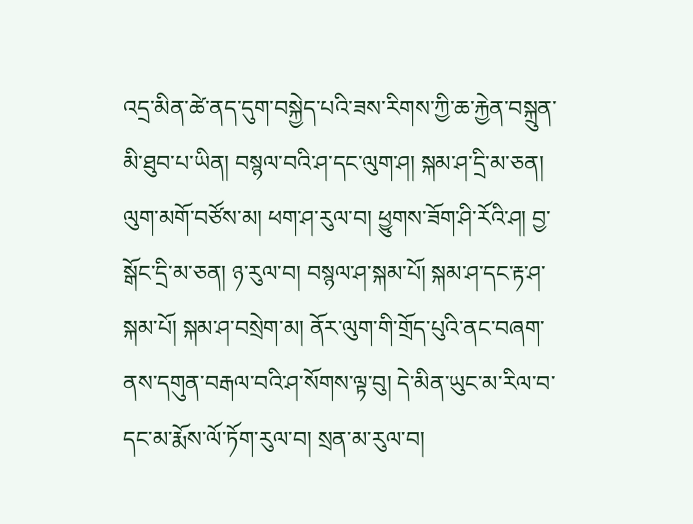འདྲ་མིན་ཚེ་ནད་དུག་བསྐྱེད་པའི་ཟས་རིགས་ཀྱི་ཆ་རྐྱེན་བསྐྲུན་མི་ཐུབ་པ་ཡིན། བསྙལ་བའི་ཤ་དང་ལུག་ཤ། སྐམ་ཤ་དྲི་མ་ཅན། ལུག་མགོ་བཙོས་མ། ཕག་ཤ་རུལ་བ། ཕྱུགས་ཟོག་ཤི་རོའི་ཤ། བྱ་སྒོང་དྲི་མ་ཅན། ཉ་རུལ་བ། བསྙལ་ཤ་སྐམ་པོ། སྐམ་ཤ་དང་རྟ་ཤ་སྐམ་པོ། སྐམ་ཤ་བསྲེག་མ། ནོར་ལུག་གི་གྲོད་པུའི་ནང་བཞག་ནས་དགུན་བརྒལ་བའི་ཤ་སོགས་ལྟ་བུ། དེ་མིན་ཡུང་མ་རིལ་བ་དང་མ་རྨོས་ལོ་ཏོག་རུལ་བ། སྲན་མ་རུལ་བ།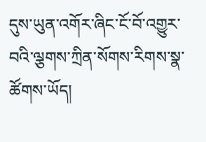དུས་ཡུན་འགོར་ཞིང་ངོ་བོ་འགྱུར་བའི་ལྕགས་ཀྲིན་སོགས་རིགས་སྣ་ཚོགས་ཡོད།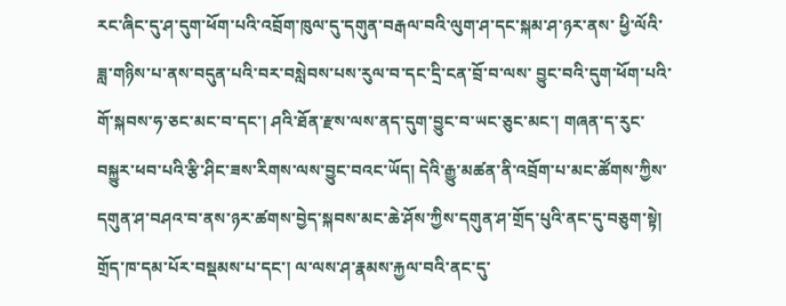རང་ཞིང་དུ་ཤ་དུག་ཕོག་པའི་འབྲོག་ཁུལ་དུ་དགུན་བརྒལ་བའི་ལུག་ཤ་དང་སྐམ་ཤ་ཉར་ནས་ ཕྱི་ལོའི་ཟླ་གཉིས་པ་ནས་བདུན་པའི་བར་བསླེབས་པས་རུལ་བ་དང་དྲི་ངན་བྲོ་བ་ལས་ བྱུང་བའི་དུག་ཕོག་པའི་གོ་སྐབས་ཧ་ཅང་མང་བ་དང་། ཤའི་ཐོན་རྫས་ལས་ནད་དུག་བྱུང་བ་ཡང་ཅུང་མང་། གཞན་ད་རུང་བསྐྱུར་ཕབ་པའི་རྩི་ཤིང་ཟས་རིགས་ལས་བྱུང་བའང་ཡོད། དེའི་རྒྱུ་མཚན་ནི་འབྲོག་པ་མང་ཚོགས་ཀྱིས་དགུན་ཤ་བཤའ་བ་ནས་ཉར་ཚགས་བྱེད་སྐབས་མང་ཆེ་ཤོས་ཀྱིས་དགུན་ཤ་གྲོད་པུའི་ནང་དུ་བཅུག་སྟེ། གྲོད་ཁ་དམ་པོར་བསྡམས་པ་དང་། ལ་ལས་ཤ་རྣམས་རྐྱལ་བའི་ནང་དུ་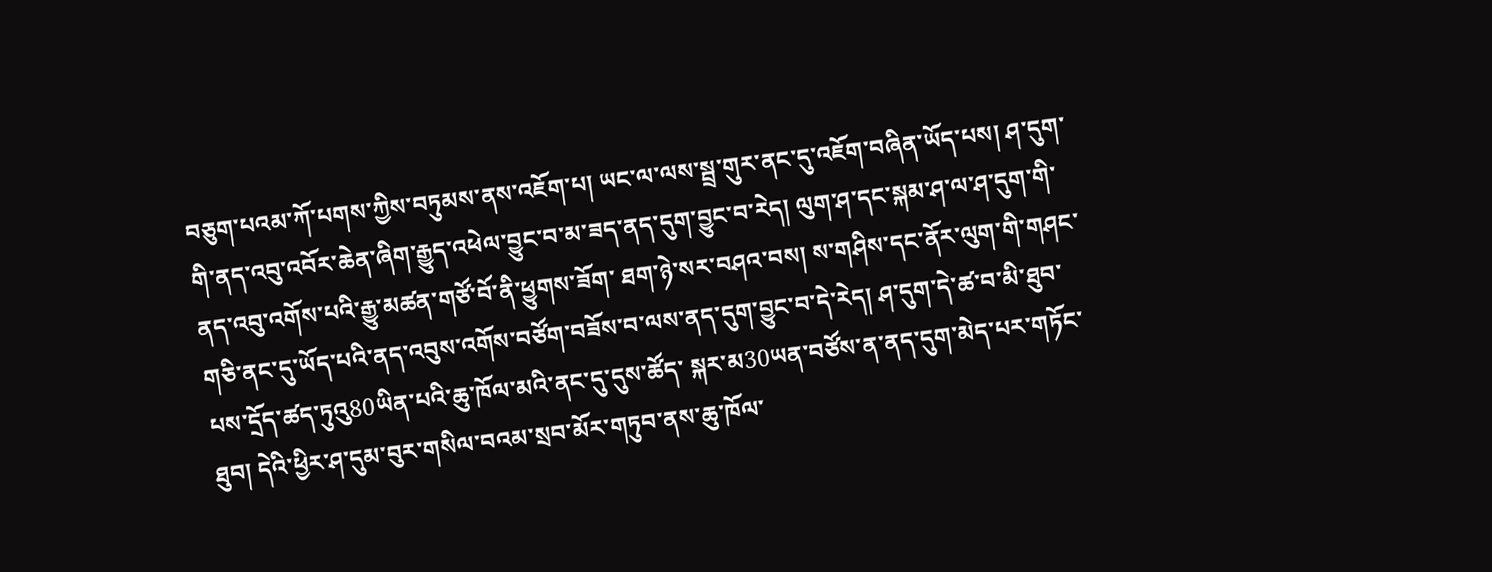བཅུག་པའམ་ཀོ་པགས་ཀྱིས་བཏུམས་ནས་འཇོག་པ། ཡང་ལ་ལས་སྦྲ་གུར་ནང་དུ་འཇོག་བཞིན་ཡོད་པས། ཤ་དུག་གི་ནད་འབུ་འབོར་ཆེན་ཞིག་རྒྱུད་འཕེལ་བྱུང་བ་མ་ཟད་ནད་དུག་བྱུང་བ་རེད། ལུག་ཤ་དང་སྐམ་ཤ་ལ་ཤ་དུག་གི་ནད་འབུ་འགོས་པའི་རྒྱུ་མཚན་གཙོ་བོ་ནི་ཕྱུགས་ཟོག་ ཐག་ཉེ་སར་བཤའ་བས། ས་གཤིས་དང་ནོར་ལུག་གི་གཤང་གཅི་ནང་དུ་ཡོད་པའི་ནད་འབུས་འགོས་བཙོག་བཟོས་བ་ལས་ནད་དུག་བྱུང་བ་དེ་རེད། ཤ་དུག་དེ་ཚ་བ་མི་ཐུབ་པས་དྲོད་ཚད་ཏུའུ80ཡིན་པའི་ཆུ་ཁོལ་མའི་ནང་དུ་དུས་ཚོད་ སྐར་མ30ཡན་བཙོས་ན་ནད་དུག་མེད་པར་གཏོང་ཐུབ། དེའི་ཕྱིར་ཤ་དུམ་བུར་གསིལ་བའམ་སྲབ་མོར་གཏུབ་ནས་ཆུ་ཁོལ་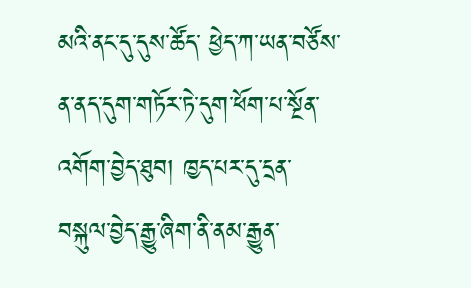མའི་ནང་དུ་དུས་ཚོད་ ཕྱེད་ཀ་ཡན་བཙོས་ན་ནད་དུག་གཏོར་ཏེ་དུག་ཕོག་པ་སྔོན་འགོག་བྱེད་ཐུབ། ཁྱད་པར་དུ་དྲན་བསྐུལ་བྱེད་རྒྱུ་ཞིག་ནི་ནམ་རྒྱུན་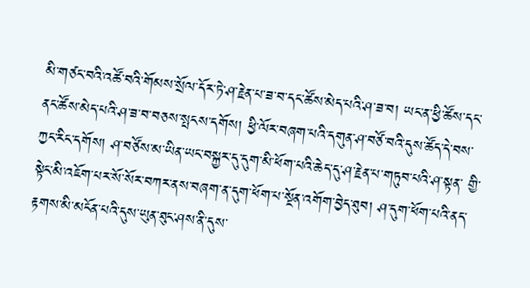མི་གཙང་བའི་འཚོ་བའི་གོམས་སྲོལ་དོར་ཏེ་ཤ་རྗེན་པ་ཟ་བ་དང་ཚོས་མེད་པའི་ཤ་ཟ་བ། ཡང་ན་ཕྱི་ཚོས་དང་ནང་ཚོས་མེད་པའི་ཤ་ཟ་བ་བཅས་སྤངས་དགོས། ཕྱི་ལོར་བཞག་པའི་དགུན་ཤ་བཙོ་བའི་དུས་ཚོད་དེ་བས་ཀྱང་རིང་དགོས། ཤ་བཙོས་མ་ཡིན་ཡང་བསྐྱར་དུ་དུག་མི་ཕོག་པའི་ཆེད་དུ་ཤ་རྗེན་པ་གཏུབ་པའི་ཤ་སྟན་ གྱི་སྟེང་མི་འཇོག་པར་སོ་སོར་བཀར་ནས་བཞག་ན་དུག་ཕོག་པ་སྔོན་འགོག་བྱེད་ཐུབ། ཤ་དུག་ཕོག་པའི་ནད་རྟགས་མི་མངོན་པའི་དུས་ཡུན་ཐུང་ཤས་ནི་དུས་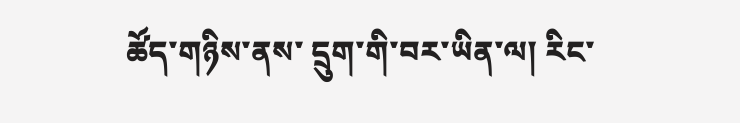ཚོད་གཉིས་ནས་ དྲུག་གི་བར་ཡིན་ལ། རིང་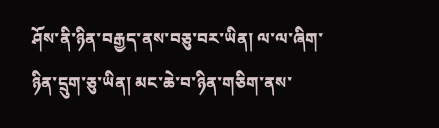ཤོས་ནི་ཉིན་བརྒྱད་ནས་བཅུ་བར་ཡིན། ལ་ལ་ཞིག་ཉིན་དྲུག་ཅུ་ཡིན། མང་ཆེ་བ་ཉིན་གཅིག་ནས་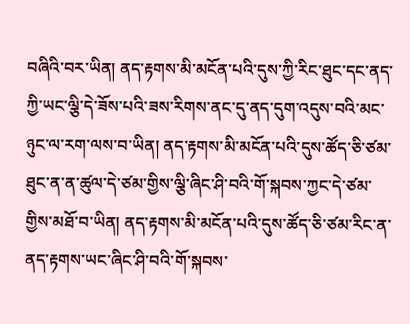བཞིའི་བར་ཡིན། ནད་རྟགས་མི་མངོན་པའི་དུས་ཀྱི་རིང་ཐུང་དང་ནད་ཀྱི་ཡང་ལྕི་དེ་ཟོས་པའི་ཟས་རིགས་ནང་དུ་ནད་དུག་འདུས་བའི་མང་ཉུང་ལ་རག་ལས་བ་ཡིན། ནད་རྟགས་མི་མངོན་པའི་དུས་ཚོད་ཅི་ཙམ་ཐུང་ན་ན་ཚུལ་དེ་ཙམ་གྱིས་ལྕི་ཞིང་ཤི་བའི་གོ་སྐབས་ཀྱང་དེ་ཙམ་གྱིས་མཐོ་བ་ཡིན། ནད་རྟགས་མི་མངོན་པའི་དུས་ཚོད་ཅི་ཙམ་རིང་ན་ནད་རྟགས་ཡང་ཞིང་ཤི་བའི་གོ་སྐབས་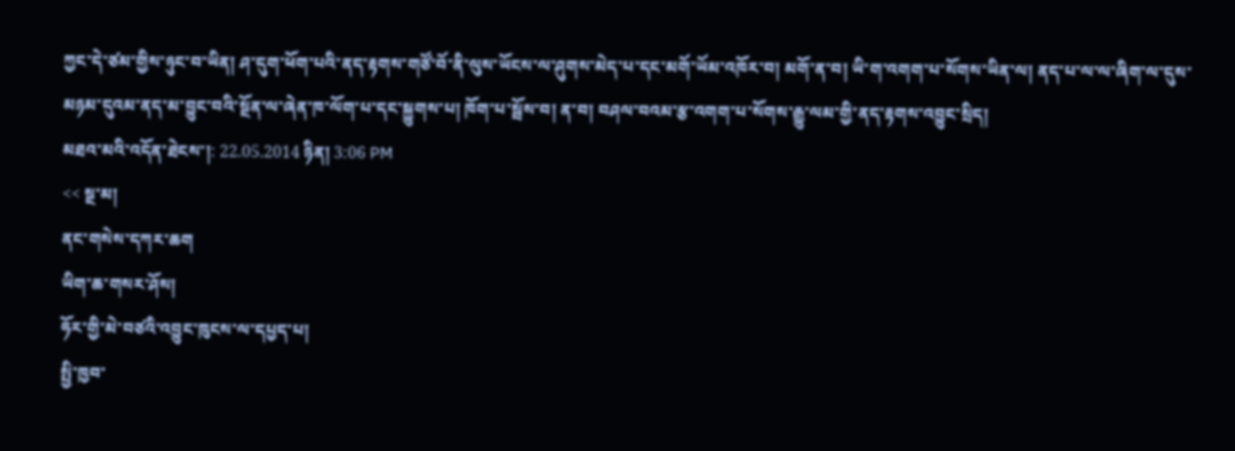ཀྱང་དེ་ཙམ་གྱིས་ཉུང་བ་ཡིན། ཤ་དུག་ཕོག་པའི་ནད་རྟགས་གཙོ་བོ་ནི་ལུས་ཡོངས་ལ་ཤུགས་མེད་པ་དང་མགོ་ཡོམ་འཁོར་བ། མགོ་ན་བ། ཡི་ག་འགག་པ་སོགས་ཡིན་ལ། ནད་པ་ལ་ལ་ཞིག་ལ་དུས་མཉམ་དུའམ་ནད་མ་བྱུང་བའི་སྔོན་ལ་ཞེན་ཁ་ལོག་པ་དང་སྐྱུགས་པ། ཁོག་པ་སྦོས་བ། ན་བ། བཤལ་བའམ་རྩ་འགག་པ་སོགས་རྒྱུ་ལམ་གྱི་ནད་རྟགས་འབྱུང་སྲིད།
མཐའ་མའི་འདོན་ཐེངས་།: 22.05.2014 ཉིན། 3:06 PM
<< སྔ་མ།
ནང་གསེས་དཀར་ཆག
ཡིག་ཆ་གསར་ཤོས།
ཧོར་གྱི་མེ་བཙའི་འབྱུང་ཁུངས་ལ་དཔྱད་པ།
སྤྱི་ཁྱབ་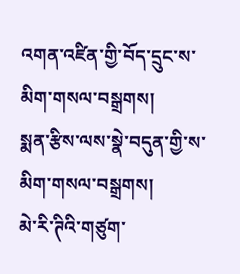འགན་འཛིན་གྱི་བོད་དྲུང་ས་མིག་གསལ་བསྒྲགས།
སྨན་རྩིས་ལས་སྣེ་བདུན་གྱི་ས་མིག་གསལ་བསྒྲགས།
མེ་རི་ཊིའི་གཙུག་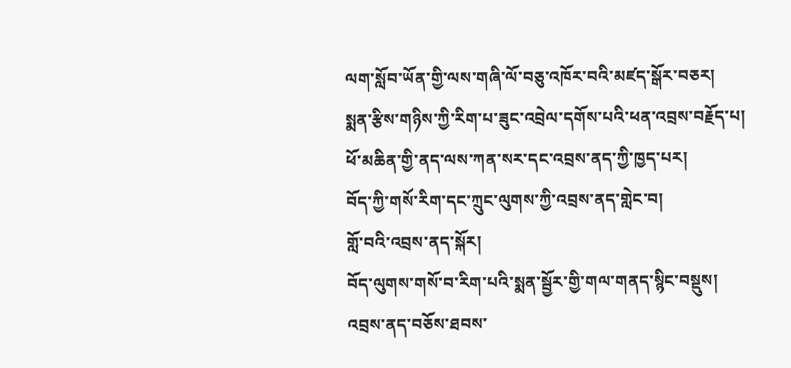ལག་སློབ་ཡོན་གྱི་ལས་གཞི་ལོ་བཅུ་འཁོར་བའི་མཛད་སྒོར་བཅར།
སྨན་རྩིས་གཉིས་ཀྱི་རིག་པ་ཟུང་འབྲེལ་དགོས་པའི་ཕན་འབྲས་བརྗོད་པ།
ཕོ་མཆིན་གྱི་ནད་ལས་ཀན་སར་དང་འབྲས་ནད་ཀྱི་ཁྱད་པར།
བོད་ཀྱི་གསོ་རིག་དང་ཀྲུང་ལུགས་ཀྱི་འབྲས་ནད་གླེང་བ།
གློ་བའི་འབྲས་ནད་སྐོར།
བོད་ལུགས་གསོ་བ་རིག་པའི་སྨན་སྦྱོར་གྱི་གལ་གནད་སྙིང་བསྡུས།
འབྲས་ནད་བཅོས་ཐབས་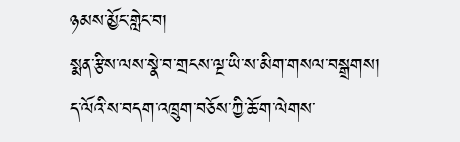ཉམས་མྱོང་གླེང་བ།
སྨན་རྩིས་ལས་སྣེ་བ་གྲངས་ལྔ་ཡི་ས་མིག་གསལ་བསྒྲགས།
ད་ལོའི་ས་བདག་འཁྲུག་བཅོས་ཀྱི་ཆོ་ག་ལེགས་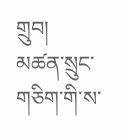གྲུབ།
མཚན་སྲུང་གཅིག་གི་ས་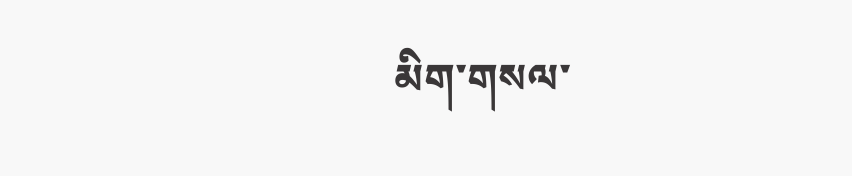མིག་གསལ་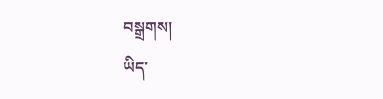བསྒྲགས།
ཡིད་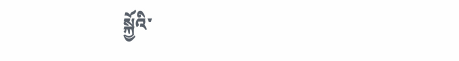སྐྱོའི་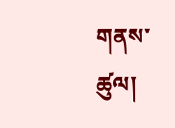གནས་ཚུལ།